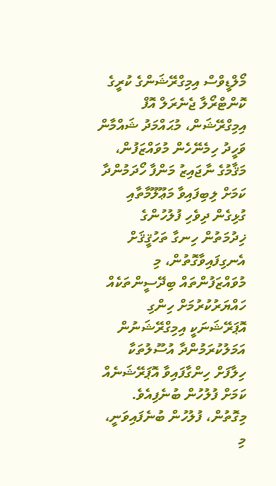މޯލްޑީވްސް އިމިގްރޭޝަންގެ ކުރީގެ ކޮންޓްރޯލާ ޖެނެރަލް އޮފް އިމިގްރޭޝަން، މުޙައްމަދު ޝައްމާން ވަހީދު ހިމެނޭހެން މުވައްޒަފުން، މަޤާމުގެ ނާޖައިޒު މަންފާ ހޯދަމުންދާ ކަމަށް ލިބިފައިވާ މަޢޫލޫމާތާއި ގުޅިގެން ދިވެހި ފުލުހުންގެ ޚިދުމަތުން ހިނގާ ތަހުޤީޤަށް އެނގިފައިވާގޮތުން، މި މުވައްޒަފުންތައް ބިދޭސީންތަކެއް ހައްޔަރުކުރުމަށް ހިންގި އޮޕަރޭޝަނަކީ އިމިގްރޭޝަނުން އަމަލުކުރަމުންދާ އުސޫލުތަކާ ހިލާފަށް ހިންގާފައިވާ އޮޕަރޭޝަނެއް ކަމަށް ފުލުހުން ބުނެފިއެވެ.
މިގޮތުން، ފުލުހުން ބުނެފައިވަނީ، މި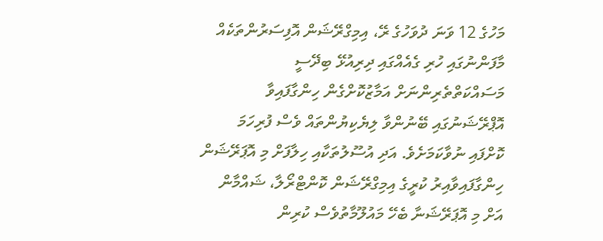މަހުގެ 12 ވަނަ ދުވަހުގެ ރޭ، އިމިގްރޭޝަން އޮފިސަރުންތަކެއް މާފަންނުގައި ހުރި ގެއެއްގައި ދިރިއުޅޭ ބިދޭސީ މަސައްކަތްތެރިންނަށް އަމާޒުކޮށްގެން ހިންގާފައިވާ އޮޕްރޭޝަނުގައި ބޭނުންވާ ލިޔެކިޔުންތައް ވެސް ފުރިހަމަ ކޮށްފައި ނުވާކަމަށެވެ. އަދި އުސޫލުތަކާއި ހިލާފަށް މި އޮޕަރޭޝަން ހިންގާފައިވާއިރު ކުރީގެ އިމިގްރޭޝަން ކޮންޓްރޯލާ، ޝައްމާން އަށް މި އޮޕަރޭޝަނާ ބެހޭ މައުލޫމާތުވެސް ކުރިން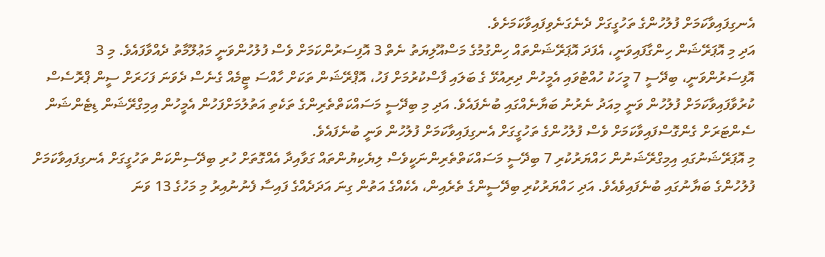އެނގިފައިވާކަމަށް ފުލުހުންގެ ތަހުގީގަށް ދެނެގަނެވިފައިވާކަމަށެވެ.
އަދި މި އޮޕަރޭޝަން ހިންގާފައިވަނީ، އެފަދަ އޮޕަރޭޝަންތައް ހިންގުމުގެ މަސްއޫލިޔަތު ނެތް 3 އޮފިސަރުންކަމަށް ވެސް ފުލުހުންވަނީ މަޢުލޫމާތު ދެއްވާފައެވެ. މި 3 އޮފިސަރުންވަނީ، ބިދޭސީ 7 މީހަކު ހުއްޓުވައި އެމީހުން ދިރިއުޅޭ ގެ ބަލައި ފާސްކުރުމަށް ފަހު، އޮޕްރޭޝަން ތަކަށް ހާއްސަ ޓީމެއް ގެނެސް ދެވަނަ ފަހަރަށް ސީން ޕްރޮސެސް ކުރުވާފައިވާކަމަށް ފުލުހުން ވަނީ މިއަދު ނެރުނު ބަޔާނެއްގައި ބުނެފައެވެ. އަދި މި ބިދޭސީ މަސައްކަތްތެރިންގެ ތަކެތި އަތުލުމަށްފަހުން އެމީހުން އިމިގްރޭޝަން ޑިޓެންޝަން ސެންޓަރަށް ގެންގޮސްފައިވާކަމަށް ވެސް ފުލުހުންގެ ތަހުގީގަށް އެނގިފައިވާކަމަށް ފުލުހުން ވަނީ ބުނެފައެވެ.
މި އޮޕަރޭޝަނުގައި އިމިގްރޭޝަނުން ހައްޔަރުކުރި 7 ބިދޭސީ މަސައްކަތްތެރިންނަކީވެސް ލިޔެކިޔުންތައް ގަވާއިދާ އެއްގޮތަށް ހުރި ބިދޭސިންކަން ތަހުގީގަށް އެނގިފައިވާކަމަށް ފުލުހުންގެ ބަޔާނުގައި ބުނެފައިވެއެވެ. އަދި ހައްޔަރުކުރި ބިދޭސީންގެ ތެރެއިން، އެކެއްގެ އަތުން ގިނަ އަދަދެއްގެ ފައިސާ ފެނުނުއިރު މި މަހުގެ 13 ވަނަ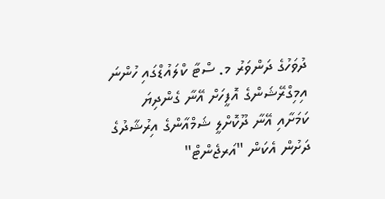ދުވަހުގެ ދަންވަރު މ. ސްޓާ ކްލައުޑްގައި ހުންނަ އިމިގްރޭޝަންގެ އޮފީހަށް އޭނާ ގެންދިޔަ ކަމަށާއި އޭނާ ދޫކޮށްލީ ޝަމްއާންގެ އިރުޝާދުގެ ދަށުން އެކަން "އަރޖެންޓް"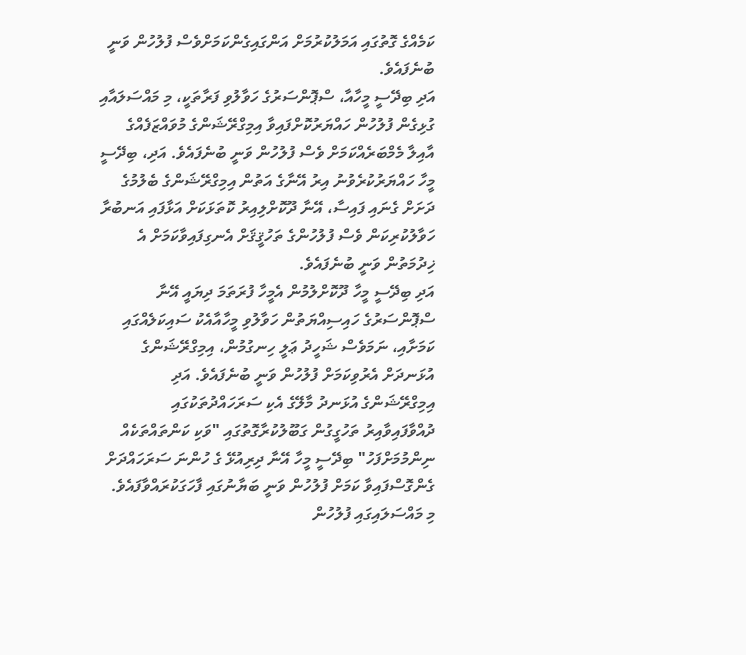ކަމެއްގެ ގޮތުގައި އަމަލުކުރުމަށް އަންގައިގެންކަމަށްވެސް ފުލުހުން ވަނީ ބުނެފައެވެ.
އަދި ބިދޭސީ މީހާއާ، ސްޕޮންސަރުގެ ހަވާލުވި ފަރާތަކީ، މި މައްސަލައާއި ގުޅިގެން ފުލުހުން ހައްޔަރުކޮށްފައިވާ އިމިގްރޭޝަންގެ މުވައްޒަފެއްގެ އާއިލާ މެމްބަރެއްކަމަށް ވެސް ފުލުހުން ވަނީ ބުނެފައެވެ. އަދި، ބިދޭސީ މީހާ ހައްޔަރުކުރެވުނު އިރު އޭނާގެ އަތުން އިމިގްރޭޝަންގެ ބެލުމުގެ ދަށަށް ގެނައި ފައިސާ، އޭނާ ދޫކޮށްލިއިރު ކޮތަޅަކަށް އަޅާފައި އަނބުރާ ހަވާލުކުރިކަން ވެސް ފުލުހުންގެ ތަހުޤީޤަށް އެނގިފައިވާކަމަށް އެ ޚިދުމަތުން ވަނީ ބުނެފައެވެ.
އަދި ބިދޭސީ މީހާ ދޫކޮށްލުމުން އެމީހާ ފުރަތަމަ ދިޔައީ އޭނާ ސްޕޮންސަރުގެ ހައިސިއްޔަތުން ހަވާލުވި މީހާއާއެކު ސައިކަލެއްގައި ކަމަށާއި، ނަމަވެސް ޝަހީދު ޢަލީ ހިނގުމުން، އިމިގްރޭޝަންގެ އުޅަނދަށް އެރުވިކަމަށް ފުލުހުން ވަނީ ބުނެފައެވެ. އަދި އިމިގްރޭޝަންގެ އުޅަނދު މާލޭގެ އެކި ސަރަހައްދުތަކުގައި ދުއްވާފައިވާއިރު ތަހުގީގުން ގަބޫލުކުރާގޮތުގައި "ވަކި ކަންތައްތަކެއް ނިންމުމަށްފަހު" ބިދޭސީ މީހާ އޭނާ ދިރިއުޅޭ ގެ ހުންނަ ސަރަހައްދަށް ގެންގޮސްފައިވާ ކަމަށް ފުލުހުން ވަނީ ބަޔާނުގައި ފާހަގަކުރައްވާފައެވެ.
މި މައްސަލައިގައި ފުލުހުން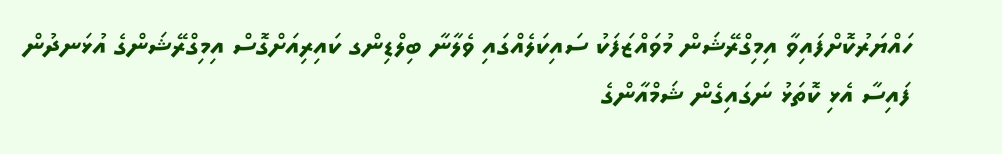ހައްޔަރުކޮށްފައިވާ އިމިގްރޭޝަން މުވައްޒަފަކު ސައިކަލެއްގައި ވެލާނާ ބިލްޑިންގ ކައިރިއަށްގޮސް އިމިގްރޭޝަންގެ އުޅަނދުން ފައިސާ އެޅި ކޮތަޅު ނަގައިގެން ޝަމްއާންގެ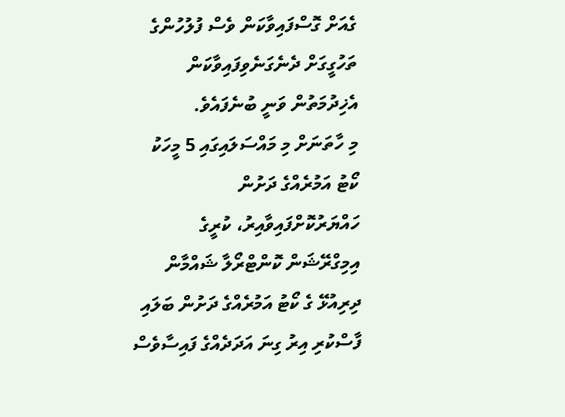ގެއަށް ގޮސްފައިވާކަން ވެސް ފުލުހުންގެ ތަހުގީގަށް ދެނެގަނެވިފައިވާކަން އެޚިދުމަތުން ވަނީ ބުނެފައެވެ.
މި ހާތަނަށް މި މައްސަލައިގައި 5 މީހަކު ކޯޓު އަމުރެއްގެ ދަށުން ހައްޔަރުކޮށްފައިވާއިރު، ކުރީގެ އިމިގްރޭޝަން ކޮންޓްރޯލާ ޝައްމާން ދިރިއުޅޭ ގެ ކޯޓު އަމުރެއްގެ ދަށުން ބަލައި ފާސްކުރި އިރު ގިނަ އަދަދެއްގެ ފައިސާވެސް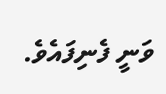ވަނީ ފެނިފައެވެ.